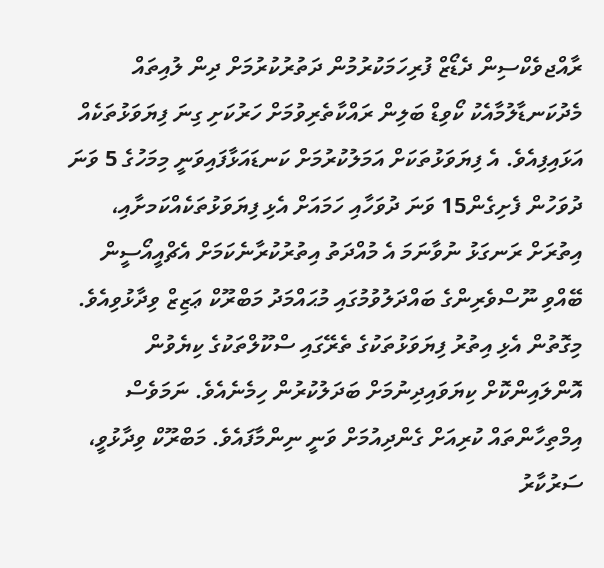ރާއްޖވެކްސިން ދެޑޯޒް ފުރިހަމަކުރުމުން ދަތުރުކުރުމަށް ދިން ލުއިތައް މެދުކަނޑާލުމާއެކު ކޯވިޑް ބަލިން ރައްކާތެރިވުމަށް ހަރުކަށި ގިނަ ފިޔަވަޅުތަކެއް އަޅައިފިއެވެ. އެ ފިޔަވަޅުތަކަށް އަމަލުކުރުމަށް ކަނޑައަޅާފައިވަނީ މިމަހުގެ 5 ވަނަ ދުވަހުން ފެށިގެން15 ވަނަ ދުވަހާއި ހަމައަށް އެޅި ފިޔަވަޅުތަކެއްކަމށާއި، އިތުރަށް ރަނގަޅު ނުވާނަމަ އެ މުއްދަތު އިތުރުކުރާނެކަމަށް އެޗްއީއޯސީން ބޭއްވި ނޫސްވެރިންގެ ބައްދަލުވުމުގައި މުޙައްމަދު މަބްރޫކް ޢަޒިޒް ވިދާޅުވިއެވެ.
މިގޮތުން އެޅި އިތުރު ފިޔަވަޅުތަކުގެ ތެރޭގައި ސްކޫލްތަކުގެ ކިޔެވުން އޮންލައިންކޮށް ކިޔަވައިދިނުމަށް ބަދަލުކުރުން ހިމެނެއެވެ. ނަމަވެސް އިމްތިހާންތައް ކުރިއަށް ގެންދިއުމަށް ވަނީ ނިންމާފައެވެ. މަބްރޫކް ވިދާޅުވީ، ސަރުކާރު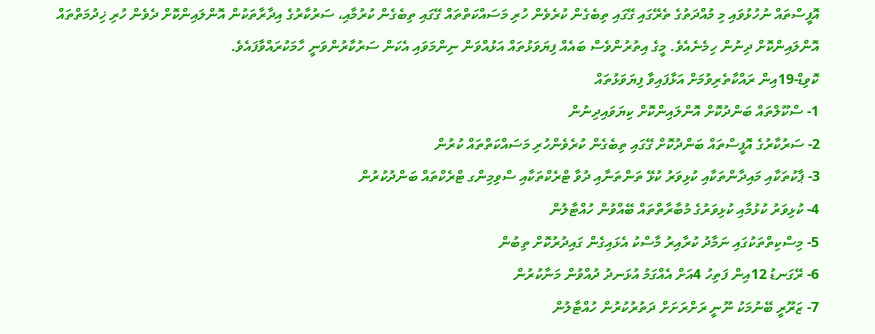އޮފީސްތައް ނުހުޅުވައި މި މުއްދަތުގެ ތެރޭގައި ގޭގައި ތިބެގެން ކުރެވެން ހުރި މަސައްކަތްތައް ގޭގައި ތިބެގެން ކުރުމާއި، ސަރުކާރުގެ އިދާރާތަކުން އޮންލައިންކޮށް ދެވެން ހުރި ޚިދުމަތްތައް އޮންލައިންކޮށް ދިނުން ހިމެނެއެވެ. މީގެ އިތުރުންވެސް ބައެއް ފިޔަވަޅުތައް އަޅުއްވަން ނިންމަވައި އެކަން ސަރުކާރުންވަނީ ހާމަކުރައްވާފައެވެ.
ކޮވިޑް-19އިން ރައްކާތެރިވުމަށް އަޅާފައިވާ ފިޔަވަޅުތައް
1- ސްކޫލްތައް ބަންދުކޮށް އޮންލައިންކޮށް ކިޔަވައިދިނުން
2- ސަރުކާރުގެ އޮފީސްތައް ބަންދުކޮށް ގޭގައި ތިބެގެން ކުރެވެންހުރި މަސައްކަތްތައް ކުރުން
3- ޕާކުތަކާއި މައިދާންތަކާއި ކުޅިވަރު ކުޅޭ ތަންތަނާއި ދުވާ ޓްރެކްތަކާއި ސްވިމިންގ ޓްރެކްތައް ބަންދުކުރުން
4- ކުޅިވަރު ކުޅުމާއި ކުޅިވަރުގެ މުބާރާތްތައް ބޭއްވުން ހުއްޓާލުން
5- މިސްކިތްތަކުގައި ނަމާދު ކުރާއިރު މާސްކު އެޅައިގެން ގައިދުރުކޮށް ތިބުން
6- ރޭގަނޑު 12އިން ފަތިހު 4އަށް އެއްގަމު އުޅަނދު ދުއްވުން މަނާކުރުން
7- ޒަރޫރީ ބޭނުމަކު ނޫނީ ރަށްރަށަށް ދަތުރުކުރުން ހުއްޓާލުން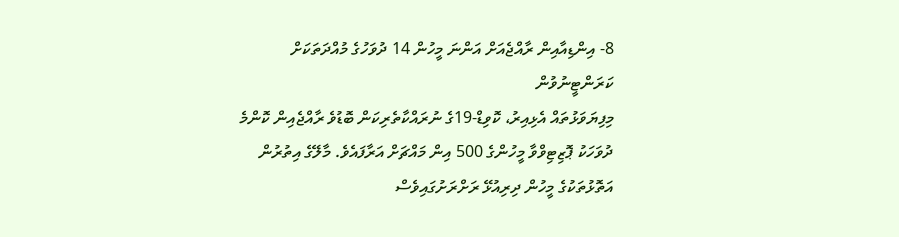8- އިންޑިއާއިން ރާއްޖެއަށް އަންނަ މީހުން 14 ދުވަހުގެ މުއްދަތަކަށް ކަރަންޓީނުވުން
މިފިޔަވަޅުތައް އެޅިއިރު، ކޮވިޑް-19ގެ ނުރައްކާތެރިކަން ބޮޑުވެ ރާއްޖެއިން ކޮންމެ ދުވަހަކު ޕޮޒިޓިވްވާ މީހުންގެ 500 އިން މައްޗަށް އަރާފައެވެ. މާލޭގެ އިތުރުން އަތޮޅުތަކުގެ މީހުން ދިރިއުޅޭ ރަށްރަށުގައިވެސް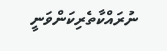ނުރައްކާތެރިކަންވަނީ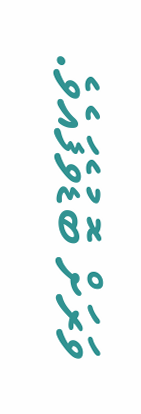ވަރަށް ބޮޑުވެފައެވެ.